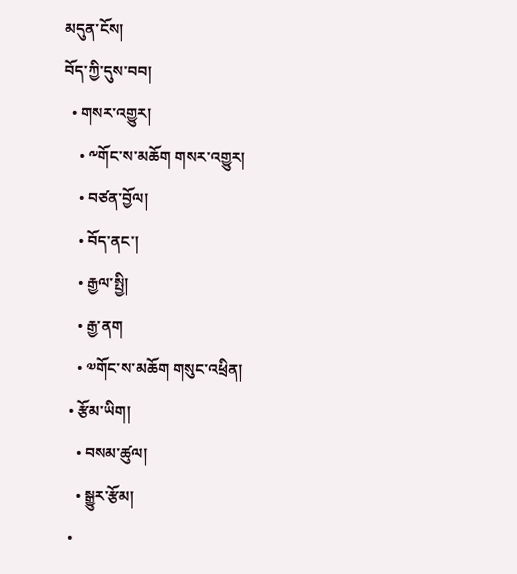མདུན་ངོས།
བོད་ཀྱི་དུས་བབ།
  • གསར་འགྱུར།
    • ༸གོང་ས་མཆོག གསར་འགྱུར།
    • བཙན་བྱོལ།
    • བོད་ནང་།
    • རྒྱལ་སྤྱི།
    • རྒྱ་ནག
    • ༧གོང་ས་མཆོག གསུང་འཕྲིན།
  • རྩོམ་ཡིག།
    • བསམ་ཚུལ།
    • སྒྱུར་རྩོམ།
  •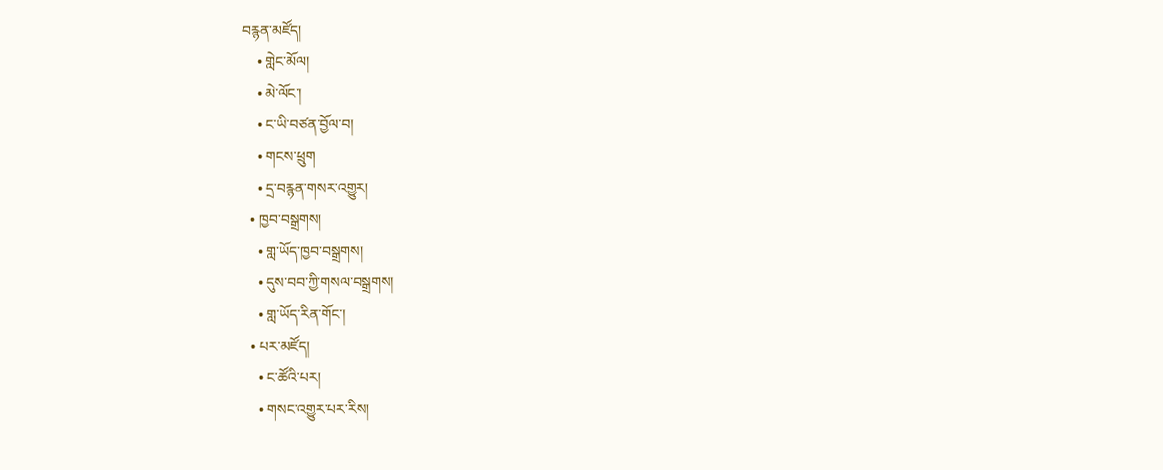བརྙན་མཛོད།
    • གླེང་མོལ།
    • མེ་ལོང་།
    • ང་ཡི་བཙན་བྱོལ་བ།
    • གངས་ཕྲུག
    • དྲ་བརྙན་གསར་འགྱུར།
  • ཁྱབ་བསྒྲགས།
    • གླ་ཡོད་ཁྱབ་བསྒྲགས།
    • དུས་བབ་ཀྱི་གསལ་བསྒྲགས།
    • གླ་ཡོད་རིན་གོང་།
  • པར་མཛོད།
    • ང་ཚོའི་པར།
    • གསང་འགྱུར་པར་རིས།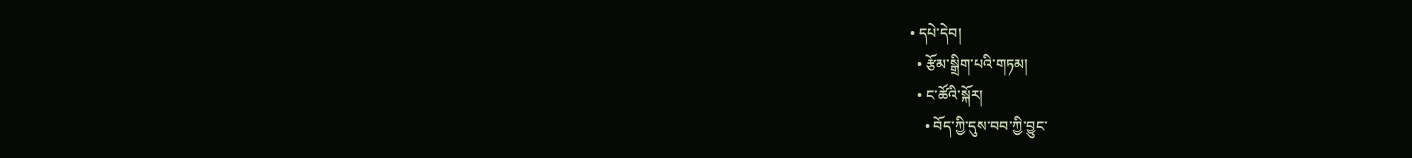• དཔེ་དེབ།
  • རྩོམ་སྒྲིག་པའི་གཏམ།
  • ང་ཚོའི་སྐོར།
    • བོད་ཀྱི་དུས་བབ་ཀྱི་བྱུང་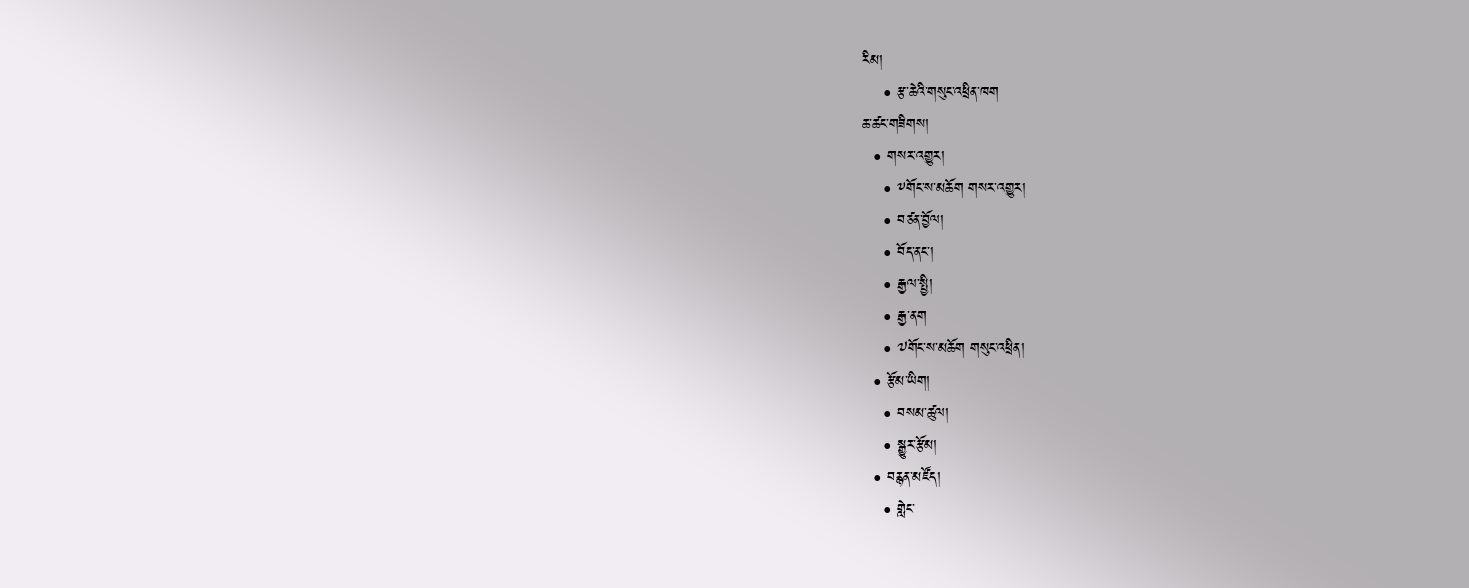རིམ།
    • རྩ་ཆེའི་གསུང་འཕྲིན་ཁག
ཆ་ཚང་གཟིགས།
  • གསར་འགྱུར།
    • ༸གོང་ས་མཆོག གསར་འགྱུར།
    • བཙན་བྱོལ།
    • བོད་ནང་།
    • རྒྱལ་སྤྱི།
    • རྒྱ་ནག
    • ༧གོང་ས་མཆོག གསུང་འཕྲིན།
  • རྩོམ་ཡིག།
    • བསམ་ཚུལ།
    • སྒྱུར་རྩོམ།
  • བརྙན་མཛོད།
    • གླེང་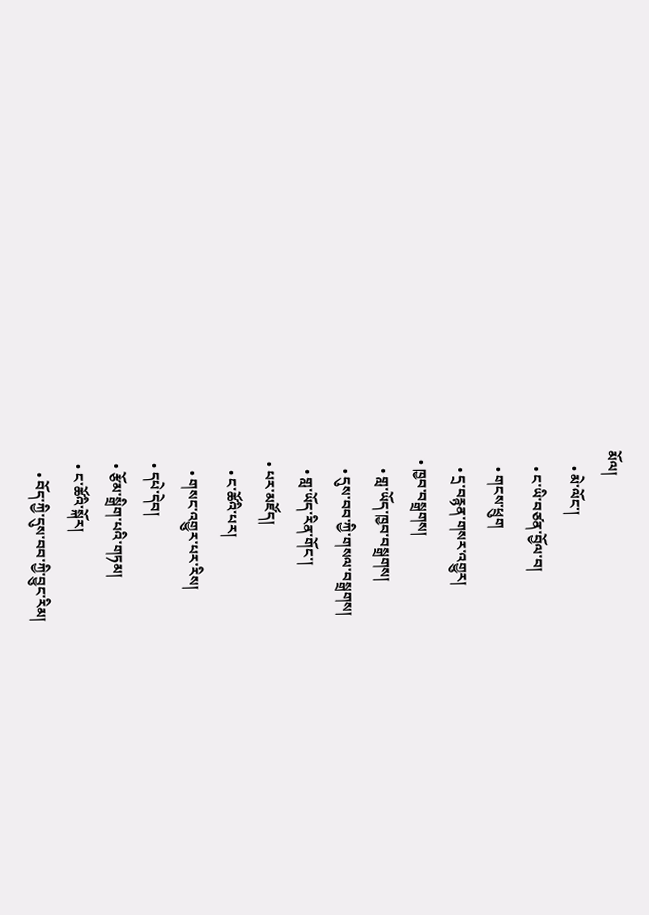མོལ།
    • མེ་ལོང་།
    • ང་ཡི་བཙན་བྱོལ་བ།
    • གངས་ཕྲུག
    • དྲ་བརྙན་གསར་འགྱུར།
  • ཁྱབ་བསྒྲགས།
    • གླ་ཡོད་ཁྱབ་བསྒྲགས།
    • དུས་བབ་ཀྱི་གསལ་བསྒྲགས།
    • གླ་ཡོད་རིན་གོང་།
  • པར་མཛོད།
    • ང་ཚོའི་པར།
    • གསང་འགྱུར་པར་རིས།
  • དཔེ་དེབ།
  • རྩོམ་སྒྲིག་པའི་གཏམ།
  • ང་ཚོའི་སྐོར།
    • བོད་ཀྱི་དུས་བབ་ཀྱི་བྱུང་རིམ།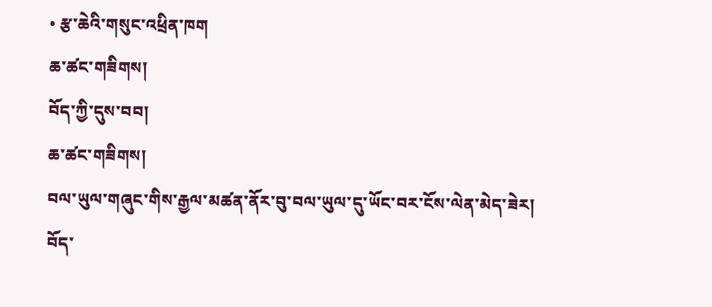• རྩ་ཆེའི་གསུང་འཕྲིན་ཁག
ཆ་ཚང་གཟིགས།
བོད་ཀྱི་དུས་བབ།
ཆ་ཚང་གཟིགས།
བལ་ཡུལ་གཞུང་གིས་རྒྱལ་མཚན་ནོར་བུ་བལ་ཡུལ་དུ་ཡོང་བར་ངོས་ལེན་མེད་ཟེར།
བོད་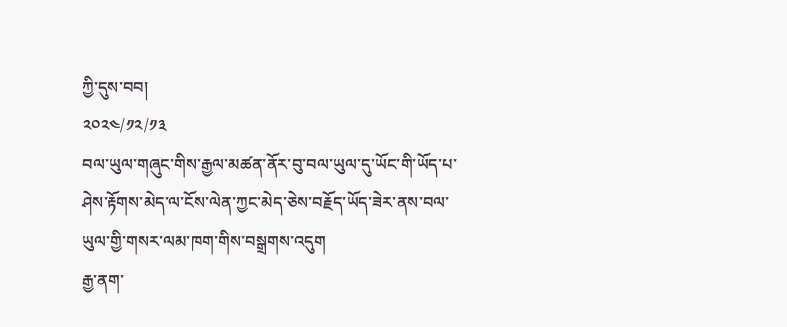ཀྱི་དུས་བབ།
༢༠༢༤/༡༢/༡༣
བལ་ཡུལ་གཞུང་གིས་རྒྱལ་མཚན་ནོར་བུ་བལ་ཡུལ་དུ་ཡོང་གི་ཡོད་པ་ཤེས་རྟོགས་མེད་ལ་ངོས་ལེན་ཀྱང་མེད་ཅེས་བརྗོད་ཡོད་ཟེར་ནས་བལ་ཡུལ་གྱི་གསར་ལམ་ཁག་གིས་བསྒྲགས་འདུག
རྒྱ་ནག་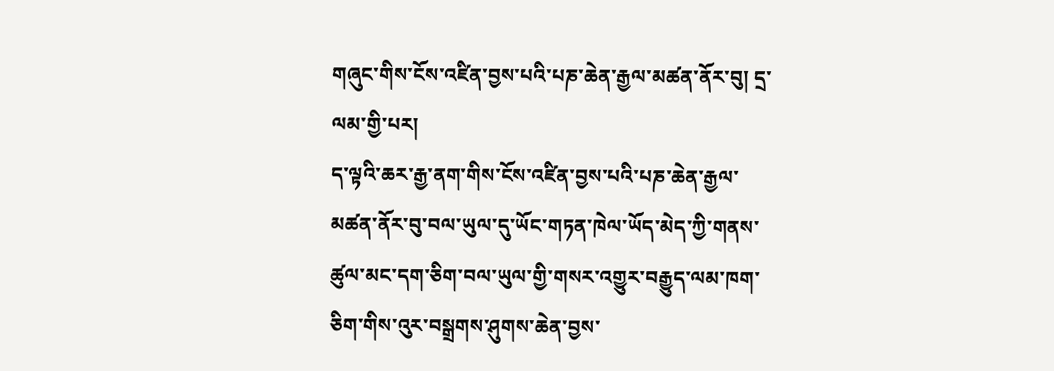གཞུང་གིས་ངོས་འཛིན་བྱས་པའི་པཎ་ཆེན་རྒྱལ་མཚན་ནོར་བུ། དྲ་ལམ་གྱི་པར།
ད་ལྟའི་ཆར་རྒྱ་ནག་གིས་ངོས་འཛིན་བྱས་པའི་པཎ་ཆེན་རྒྱལ་མཚན་ནོར་བུ་བལ་ཡུལ་དུ་ཡོང་གཏན་ཁེལ་ཡོད་མེད་ཀྱི་གནས་ཚུལ་མང་དག་ཅིག་བལ་ཡུལ་གྱི་གསར་འགྱུར་བརྒྱུད་ལམ་ཁག་ཅིག་གིས་འུར་བསྒྲགས་ཤུགས་ཆེན་བྱས་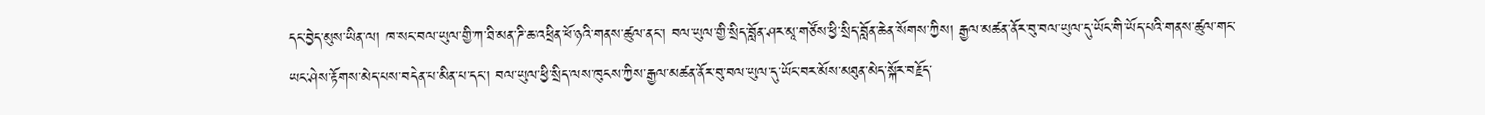དང་བྱེད་མུས་ཡིན་ལ། ཁ་སང་བལ་ཡུལ་གྱི་ཀ་ཐི་མན་ཌི་ཆ་འཕྲིན་ཕོ་ཉའི་གནས་ཚུལ་ནང་། བལ་ཡུལ་གྱི་སྲིད་བློན་ཤར་མཱ་གཙོས་ཕྱི་སྲིད་བློན་ཆེན་སོགས་ཀྱིས། རྒྱལ་མཚན་ནོར་བུ་བལ་ཡུལ་དུ་ཡོང་གི་ཡོད་པའི་གནས་ཚུལ་གང་ཡང་ཤེས་རྟོགས་མེད་པས་བདེན་པ་མིན་པ་དང་། བལ་ཡུལ་ཕྱི་སྲིད་ལས་ཁུངས་ཀྱིས་རྒྱལ་མཚན་ནོར་བུ་བལ་ཡུལ་དུ་ཡོང་བར་མོས་མཐུན་མེད་སྐོར་བརྗོད་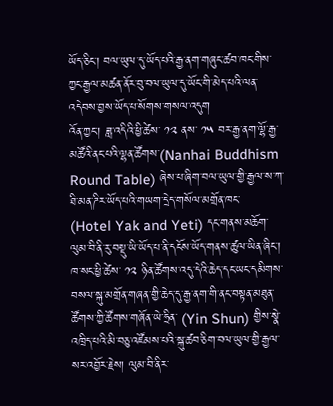ཡོད་ཅིང་། བལ་ཡུལ་དུ་ཡོད་པའི་རྒྱ་ནག་གཞུང་ཚབ་ཁང་གིས་ཀྱང་རྒྱལ་མཚན་ནོར་བུ་བལ་ཡུལ་དུ་ཡོང་གི་མེད་པའི་ལན་འདེབས་བྱས་ཡོད་པ་སོགས་གསལ་འདུག
འོན་ཀྱང་། ཟླ་འདིའི་ཕྱི་ཚེས་ ༡༢ ནས་ ༡༥ བར་རྒྱ་ནག་ལྷོ་རྒྱ་མཚོའི་ནང་པའི་ལྷན་ཚོགས་(Nanhai Buddhism Round Table) ཞེས་པ་ཞིག་བལ་ཡུལ་གྱི་རྒྱལ་ས་ཀ་ཐི་མན་ཌིར་ཡོད་པའི་གཡག་དྲེད་གསོལ་མགྲོན་ཁང་  (Hotel Yak and Yeti) དང་གནས་མཆོག་ལུམ་བི་ནི་རུ་བསྡུ་ཡི་ཡོད་པ་ནི་དངོས་ཡོད་གནས་ཚུལ་ཡིན་ཞིང་། ཁ་སང་ཕྱི་ཚེས་ ༡༢ ཉིན་ཚོགས་འདུ་དེའི་ཆེད་དང་ཡང་དམིགས་བསལ་སྐུ་མགྲོན་གཞན་གྱི་ཆེད་དུ་རྒྱ་ནག་གི་ནང་བསྟན་མཐུན་ཚོགས་ཀྱི་ཚོགས་གཞོན་ཡེ་ཧྲིན་ (Yin Shun) གྱིས་སྣེ་འཁྲིད་པའི་མི་བཅུ་འཛོམས་པའི་སྐུ་ཚབ་ཅིག་བལ་ཡུལ་གྱི་རྒྱལ་སར་འབྱོར་རྗེས། ལུམ་བི་ནིར་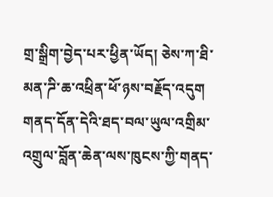གྲ་སྒྲིག་བྱེད་པར་ཕྱིན་ཡོད། ཅེས་ཀ་ཐི་མན་ཌི་ཆ་འཕྲིན་ཕོ་ཉས་བརྗོད་འདུག
གནད་དོན་དེའི་ཐད་བལ་ཡུལ་འགྲིམ་འགྲུལ་བློན་ཆེན་ལས་ཁུངས་ཀྱི་གནད་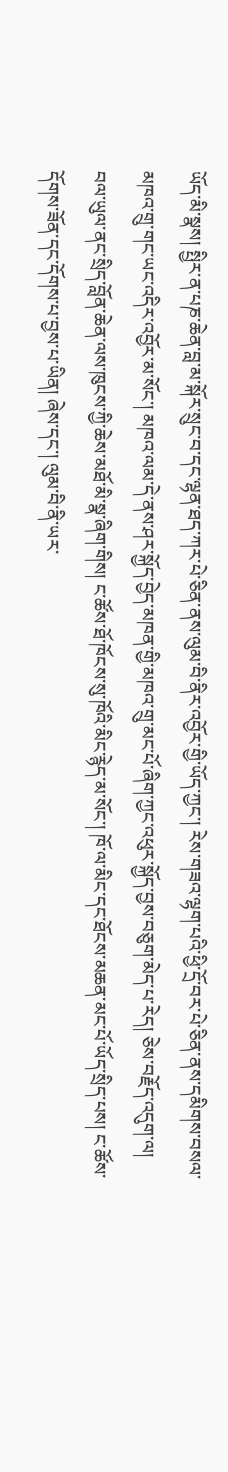ཡོད་མི་སྣས། སྤྱིར་ན་པཎ་ཆེན་བླ་མ་སྐོར་སྲུང་བ་དང་ལྷན་ཐད་ཀར་པེ་ཅིན་ནས་ལུམ་བི་ནིར་འབྱོར་གྱི་ཡོད་ཀྱང་། རེས་གཟའ་ལྷག་པའི་ཕྱི་དྲོ་བར་པེ་ཅིན་ནས་དམིགས་བསལ་མཁའ་གྲུ་གང་ཡང་འདིར་འབྱོར་མ་སོང་། མཁའ་ལམ་དེ་ནས་ཤར་སྐྱོད་བྱེད་མཁན་གྱི་མཁའ་གྲུ་མང་པོ་ཞིག་ཀྱང་འཕུར་སྐྱོད་བྱས་བཅུག་མེད་པ་རེད། ཅེས་བརྗོད་འདུག་ལ། བལ་ཡུལ་ནང་སྲིད་བློན་ཆེན་ལས་ཁུངས་ཀྱི་ཆེས་མཐོ་མི་སྣ་ཞིག་གིས། ང་ཚོས་ཐོ་ཁོངས་སུ་ཁོའི་མིང་རྙེད་མ་སོང་། ཁོ་ལ་མིང་དང་ཐོངས་མཆན་མང་པོ་ཡོད་སྲིད་པས། ང་ཚོས་དོགས་ཟོན་དང་དོགས་པ་བྱས་པ་ཡིན། ཞེས་དང་། ལུམ་བི་ནི་ཡར་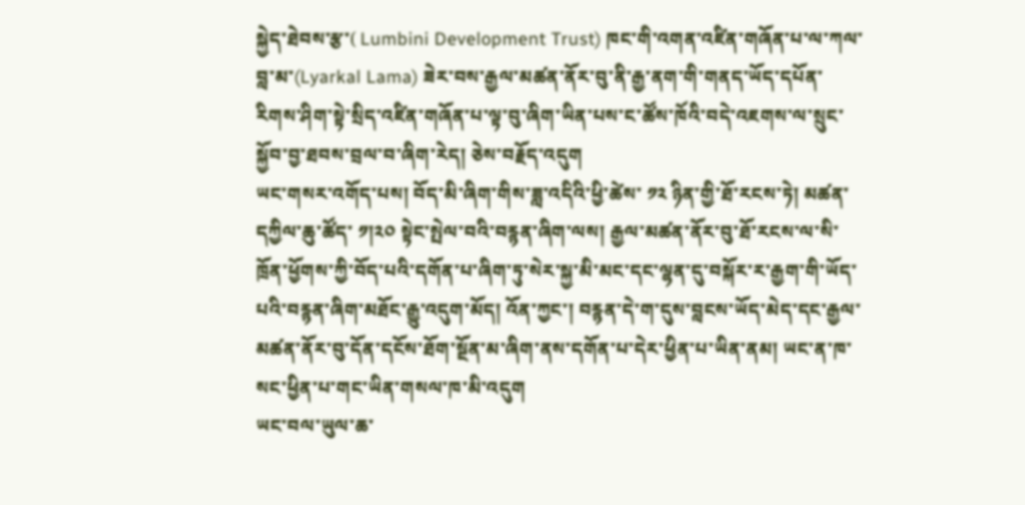སྐྱེད་ཐེབས་རྩ་( Lumbini Development Trust) ཁང་གི་འགན་འཛིན་གཞོན་པ་ལ་ཀལ་བླ་མ་(Lyarkal Lama) ཟེར་བས་རྒྱལ་མཚན་ནོར་བུ་ནི་རྒྱ་ནག་གི་གནད་ཡོད་དཔོན་རིགས་ཤིག་སྟེ་སྲིད་འཛིན་གཞོན་པ་ལྟ་བུ་ཞིག་ཡིན་པས་ང་ཚོས་ཁོའི་བདེ་འཇགས་ལ་སྲུང་སྐྱོབ་བྱ་ཐབས་བྲལ་བ་ཞིག་རེད། ཅེས་བརྗོད་འདུག
ཡང་གསར་འགོད་པས། བོད་མི་ཞིག་གིས་ཟླ་འདིའི་ཕྱི་ཚེས་ ༡༢ ཉིན་གྱི་ཐོ་རངས་ཏེ། མཚན་དཀྱིལ་ཆུ་ཚོད་ ༡།༢༠ སྟེང་སྤེལ་བའི་བརྙན་ཞིག་ལས། རྒྱལ་མཚན་ནོར་བུ་ཐོ་རངས་ལ་སི་ཁྲོན་ཕྱོགས་ཀྱི་བོད་པའི་དགོན་པ་ཞིག་ཏུ་སེར་སྐྱ་མི་མང་དང་ལྷན་དུ་བསྐོར་ར་རྒྱག་གི་ཡོད་པའི་བརྙན་ཞིག་མཐོང་རྒྱུ་འདུག་མོད། འོན་ཀྱང་། བརྙན་དེ་ག་དུས་བླངས་ཡོད་མེད་དང་རྒྱལ་མཚན་ནོར་བུ་དོན་དངོས་ཐོག་སྔོན་མ་ཞིག་ནས་དགོན་པ་དེར་ཕྱིན་པ་ཡིན་ནམ། ཡང་ན་ཁ་སང་ཕྱིན་པ་གང་ཡིན་གསལ་ཁ་མི་འདུག
ཡང་བལ་ཡུལ་ཆ་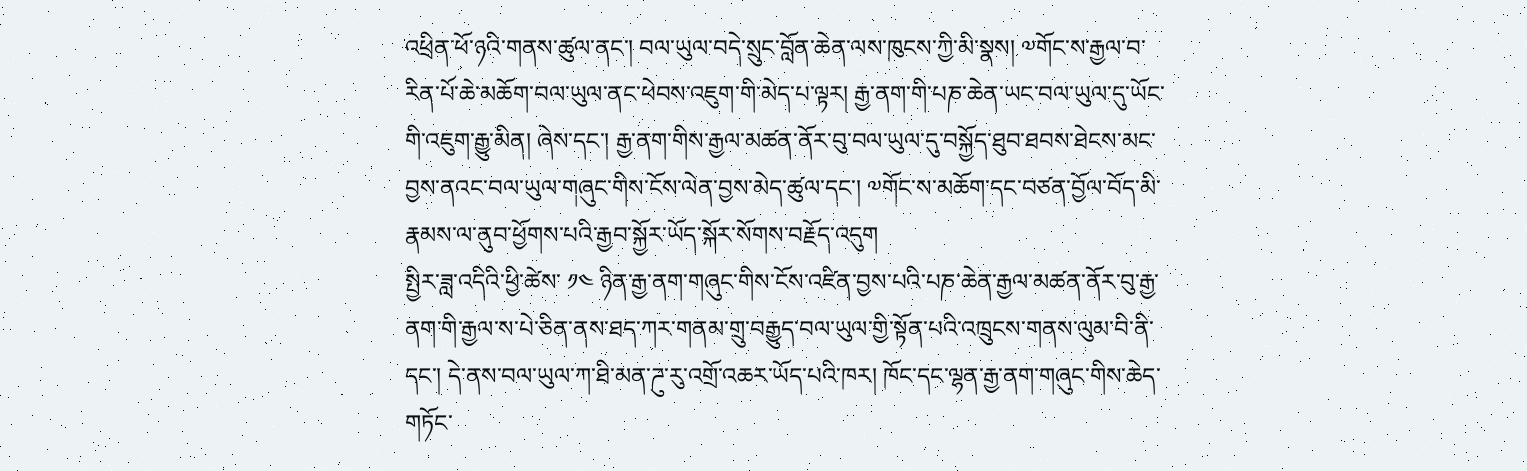འཕྲིན་ཕོ་ཉའི་གནས་ཚུལ་ནང་། བལ་ཡུལ་བདེ་སྲུང་བློན་ཆེན་ལས་ཁུངས་ཀྱི་མི་སྣས། ༧གོང་ས་རྒྱལ་བ་རིན་པོ་ཆེ་མཆོག་བལ་ཡུལ་ནང་ཕེབས་འཇུག་གི་མེད་པ་ལྟར། རྒྱ་ནག་གི་པཎ་ཆེན་ཡང་བལ་ཡུལ་དུ་ཡོང་གི་འཇུག་རྒྱུ་མིན། ཞེས་དང་། རྒྱ་ནག་གིས་རྒྱལ་མཚན་ནོར་བུ་བལ་ཡུལ་དུ་བསྐྱོད་ཐུབ་ཐབས་ཐེངས་མང་བྱས་ནའང་བལ་ཡུལ་གཞུང་གིས་ངོས་ལེན་བྱས་མེད་ཚུལ་དང་། ༧གོང་ས་མཆོག་དང་བཙན་བྱོལ་བོད་མི་རྣམས་ལ་ནུབ་ཕྱོགས་པའི་རྒྱབ་སྐྱོར་ཡོད་སྐོར་སོགས་བརྗོད་འདུག
སྤྱིར་ཟླ་འདིའི་ཕྱི་ཚེས་ ༡༤ ཉིན་རྒྱ་ནག་གཞུང་གིས་ངོས་འཛིན་བྱས་པའི་པཎ་ཆེན་རྒྱལ་མཚན་ནོར་བུ་རྒྱ་ནག་གི་རྒྱལ་ས་པེ་ཅིན་ནས་ཐད་ཀར་གནམ་གྲུ་བརྒྱུད་བལ་ཡུལ་གྱི་སྟོན་པའི་འཁྲུངས་གནས་ལུམ་བི་ནི་དང་། དེ་ནས་བལ་ཡུལ་ཀ་ཐི་མན་ཌུ་རུ་འགྲོ་འཆར་ཡོད་པའི་ཁར། ཁོང་དང་ལྷན་རྒྱ་ནག་གཞུང་གིས་ཆེད་གཏོང་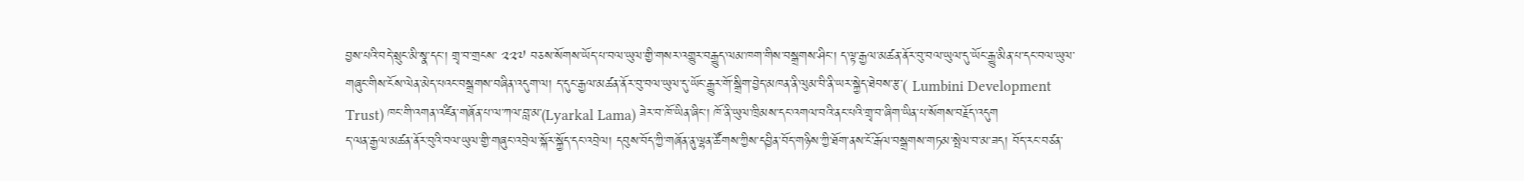བྱས་པའི་བདེ་སྲུང་མི་སྣ་དང་། གྲྭ་བ་གྲངས་ ༢༢༧ བཅས་སོགས་ཡོད་པ་བལ་ཡུལ་གྱི་གསར་འགྱུར་བརྒྱུད་ལམ་ཁག་གིས་བསྒྲགས་ཤིང་། ད་ལྟ་རྒྱལ་མཚན་ནོར་བུ་བལ་ཡུལ་དུ་ཡོང་རྒྱུ་མིན་པ་དང་བལ་ཡུལ་གཞུང་གིས་ངོས་ལེན་མེད་པའང་བསྒྲགས་བཞིན་འདུག་ལ། ད་དུང་རྒྱལ་མཚན་ནོར་བུ་བལ་ཡུལ་དུ་ཡོང་རྒྱུར་གོ་སྒྲིག་བྱེད་མཁན་ནི་ལུམ་བི་ནི་ཡར་སྐྱེད་ཐེབས་རྩ་( Lumbini Development Trust) ཁང་གི་འགན་འཛིན་གཞོན་པ་ལ་ཀལ་བླ་མ་(Lyarkal Lama) ཟེར་བ་ཁོ་ཡིན་ཞིང་། ཁོ་ནི་ཡུལ་ཁྲིམས་དང་འགལ་བའི་ནང་པའི་གྲྭ་བ་ཞིག་ཡིན་པ་སོགས་བརྗོད་འདུག
ད་ལན་རྒྱལ་མཚན་ནོར་བུའི་བལ་ཡུལ་གྱི་གཞུང་འབྲེལ་སྐོར་སྐྱོད་དང་འབྲེལ། དབུས་བོད་ཀྱི་གཞོན་ནུ་ལྷན་ཚོགས་ཀྱིས་དབྱིན་བོད་གཉིས་ཀྱི་ཐོག་ནས་ངོ་རྒོལ་བསྒྲགས་གཏམ་སྤེལ་བ་མ་ཟད། བོད་རང་བཙན་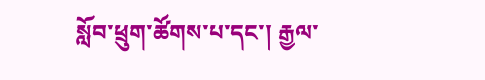སློབ་ཕྲུག་ཚོགས་པ་དང་། རྒྱལ་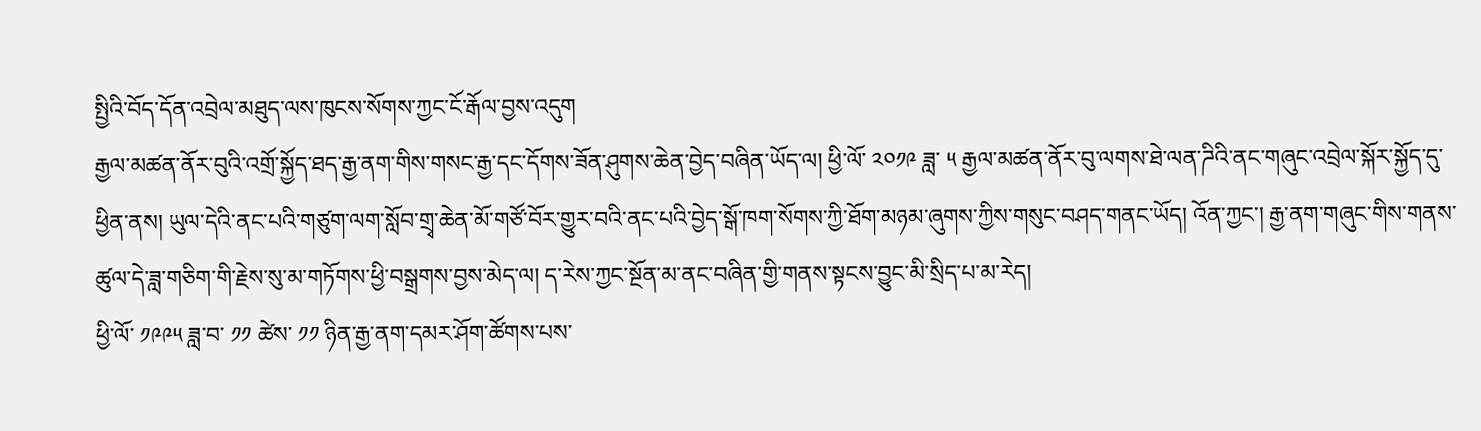སྤྱིའི་བོད་དོན་འབྲེལ་མཐུད་ལས་ཁུངས་སོགས་ཀྱང་ངོ་རྒོལ་བྱས་འདུག
རྒྱལ་མཚན་ནོར་བུའི་འགྲོ་སྐྱོད་ཐད་རྒྱ་ནག་གིས་གསང་རྒྱ་དང་དོགས་ཟོན་ཤུགས་ཆེན་བྱེད་བཞིན་ཡོད་ལ། ཕྱི་ལོ་ ༢༠༡༩ ཟླ་ ༥ རྒྱལ་མཚན་ནོར་བུ་ལགས་ཐེ་ལན་ཌིའི་ནང་གཞུང་འབྲེལ་སྐོར་སྐྱོད་དུ་ཕྱིན་ནས། ཡུལ་དེའི་ནང་པའི་གཙུག་ལག་སློབ་གྲྭ་ཆེན་མོ་གཙོ་བོར་གྱུར་བའི་ནང་པའི་བྱེད་སྒོ་ཁག་སོགས་ཀྱི་ཐོག་མཉམ་ཞུགས་ཀྱིས་གསུང་བཤད་གནང་ཡོད། འོན་ཀྱང་། རྒྱ་ནག་གཞུང་གིས་གནས་ཚུལ་དེ་ཟླ་གཅིག་གི་རྗེས་སུ་མ་གཏོགས་ཕྱི་བསྒྲགས་བྱས་མེད་ལ། ད་རེས་ཀྱང་སྔོན་མ་ནང་བཞིན་གྱི་གནས་སྟངས་བྱུང་མི་སྲིད་པ་མ་རེད།
ཕྱི་ལོ་ ༡༩༩༥ ཟླ་བ་ ༡༡ ཚེས་ ༡༡ ཉིན་རྒྱ་ནག་དམར་ཤོག་ཚོགས་པས་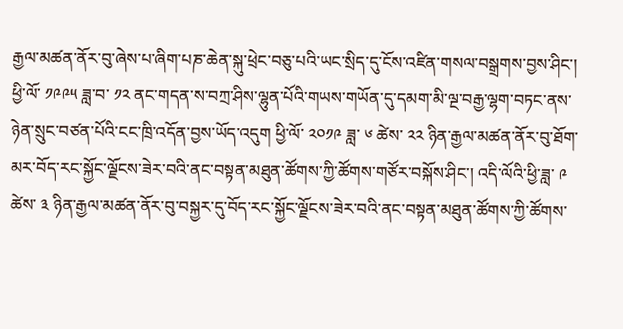རྒྱལ་མཚན་ནོར་བུ་ཞེས་པ་ཞིག་པཎ་ཆེན་སྐུ་ཕྲེང་བཅུ་པའི་ཡང་སྲིད་དུ་ངོས་འཛིན་གསལ་བསྒྲགས་བྱས་ཤིང་། ཕྱི་ལོ་ ༡༩༩༥ ཟླ་བ་ ༡༢ ནང་གདན་ས་བཀྲ་ཤིས་ལྷུན་པོའི་གཡས་གཡོན་དུ་དམག་མི་ལྔ་བརྒྱ་ལྷག་བཏང་ནས་ཉེན་སྲུང་བཙན་པོའི་ངང་ཁྲི་འདོན་བྱས་ཡོད་འདུག ཕྱི་ལོ་ ༢༠༡༩ ཟླ་ ༦ ཚེས་ ༢༢ ཉིན་རྒྱལ་མཚན་ནོར་བུ་ཐོག་མར་བོད་རང་སྐྱོང་ལྗོངས་ཟེར་བའི་ནང་བསྟན་མཐུན་ཚོགས་ཀྱི་ཚོགས་གཙོར་བསྐོས་ཤིང་། འདི་ལོའི་ཕྱི་ཟླ་ ༩ ཚེས་ ༣ ཉིན་རྒྱལ་མཚན་ནོར་བུ་བསྐྱར་དུ་བོད་རང་སྐྱོང་ལྗོངས་ཟེར་བའི་ནང་བསྟན་མཐུན་ཚོགས་ཀྱི་ཚོགས་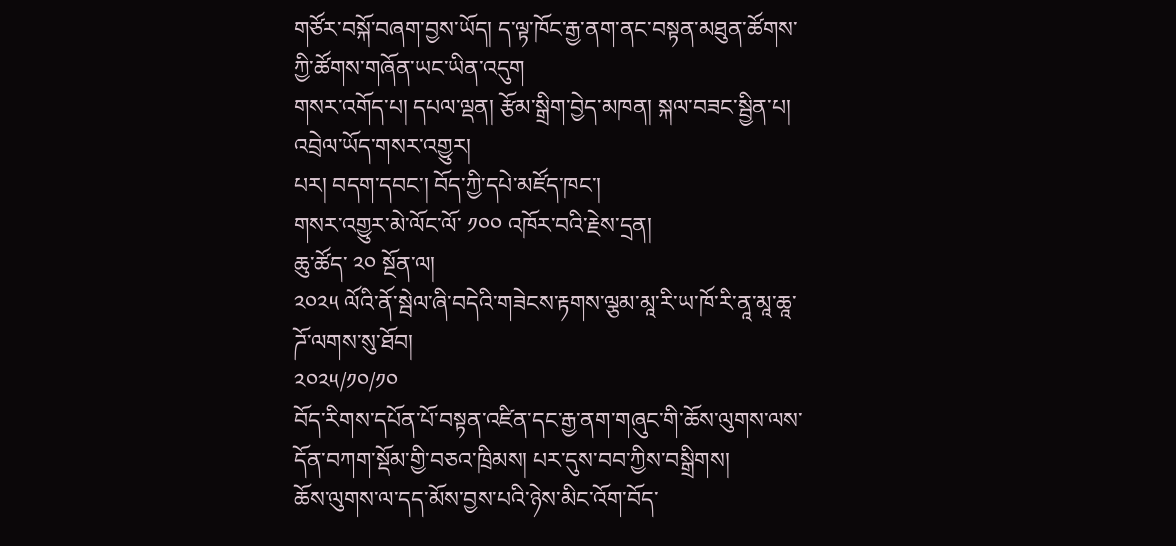གཙོར་བསྐོ་བཞག་བྱས་ཡོད། ད་ལྟ་ཁོང་རྒྱ་ནག་ནང་བསྟན་མཐུན་ཚོགས་ཀྱི་ཚོགས་གཞོན་ཡང་ཡིན་འདུག
གསར་འགོད་པ། དཔལ་ལྡན། རྩོམ་སྒྲིག་བྱེད་མཁན། སྐལ་བཟང་སྦྱིན་པ།
འབྲེལ་ཡོད་གསར་འགྱུར།
པར། བདག་དབང་། བོད་ཀྱི་དཔེ་མཛོད་ཁང་།
གསར་འགྱུར་མེ་ལོང་ལོ་ ༡༠༠ འཁོར་བའི་རྗེས་དྲན།
ཆུ་ཚོད་ ༢༠ སྔོན་ལ།
༢༠༢༥ ལོའི་ནོ་སྦེལ་ཞི་བདེའི་གཟེངས་རྟགས་ལྕམ་མཱ་རི་ཡ་ཁོ་རི་ནཱ་མཱ་ཆཱ་ཌོ་ལགས་སུ་ཐོབ།
༢༠༢༥/༡༠/༡༠
བོད་རིགས་དཔོན་པོ་བསྟན་འཛིན་དང་རྒྱ་ནག་གཞུང་གི་ཆོས་ལུགས་ལས་དོན་བཀག་སྡོམ་གྱི་བཅའ་ཁྲིམས། པར་དུས་བབ་ཀྱིས་བསྒྲིགས།
ཆོས་ལུགས་ལ་དད་མོས་བྱས་པའི་ཉེས་མིང་འོག་བོད་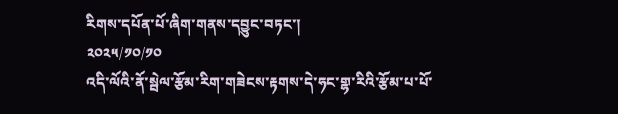རིགས་དཔོན་པོ་ཞིག་གནས་དབྱུང་བཏང་།
༢༠༢༥/༡༠/༡༠
འདི་ལོའི་ནོ་སྦེལ་རྩོམ་རིག་གཟེངས་རྟགས་དེ་ཧང་གྷ་རིའི་རྩོམ་པ་པོ་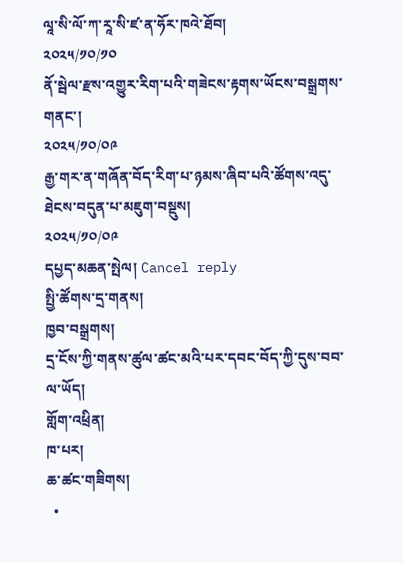ལཱ་སི་ལོ་ཀ་རཱ་སི་ཛ་ན་ཧོར་ཁའེ་ཐོབ།
༢༠༢༥/༡༠/༡༠
ནོ་སྦེལ་རྫས་འགྱུར་རིག་པའི་གཟེངས་རྟགས་ཡོངས་བསྒྲགས་གནང་།
༢༠༢༥/༡༠/༠༩
རྒྱ་གར་ན་གཞོན་བོད་རིག་པ་ཉམས་ཞིབ་པའི་ཚོགས་འདུ་ཐེངས་བདུན་པ་མཇུག་བསྡུས།
༢༠༢༥/༡༠/༠༩
དཔྱད་མཆན་སྤེལ། Cancel reply
སྤྱི་ཚོགས་དྲ་གནས།
ཁྱབ་བསྒྲགས།
དྲ་ངོས་ཀྱི་གནས་ཚུལ་ཚང་མའི་པར་དབང་བོད་ཀྱི་དུས་བབ་ལ་ཡོད།
གློག་འཕྲིན།
ཁ་པར།
ཆ་ཚང་གཟིགས།
  •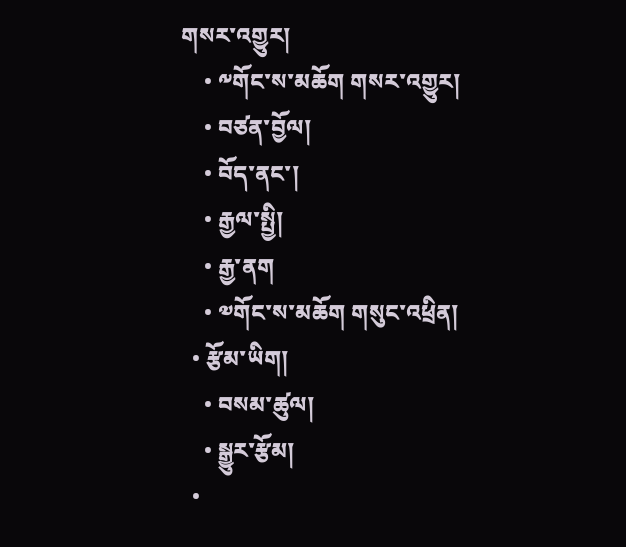གསར་འགྱུར།
    • ༸གོང་ས་མཆོག གསར་འགྱུར།
    • བཙན་བྱོལ།
    • བོད་ནང་།
    • རྒྱལ་སྤྱི།
    • རྒྱ་ནག
    • ༧གོང་ས་མཆོག གསུང་འཕྲིན།
  • རྩོམ་ཡིག།
    • བསམ་ཚུལ།
    • སྒྱུར་རྩོམ།
  •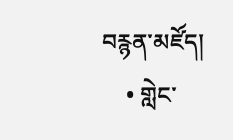བརྙན་མཛོད།
    • གླེང་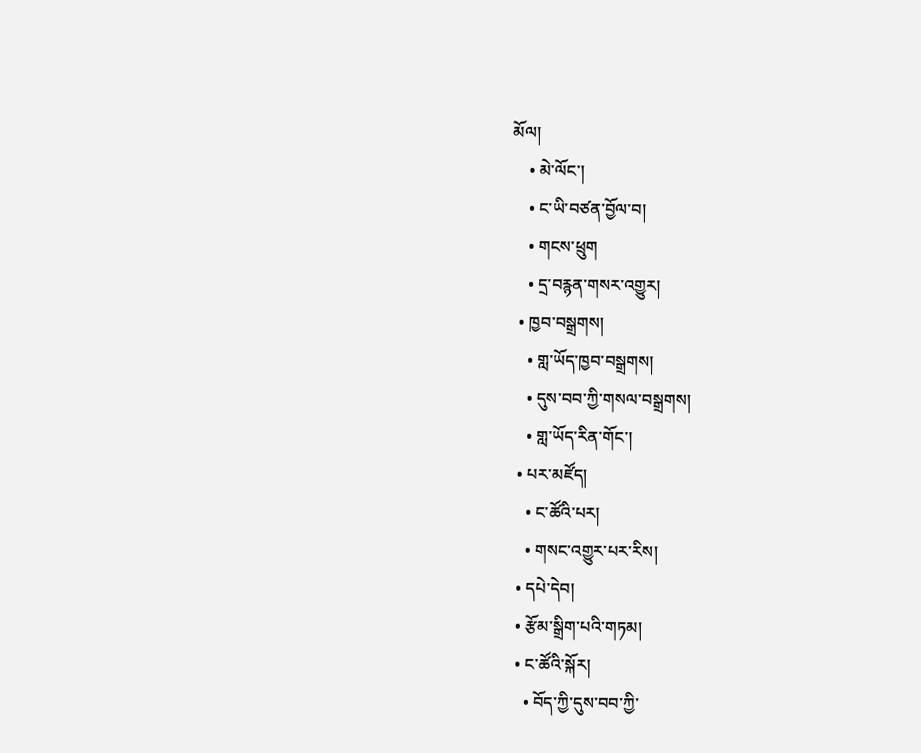མོལ།
    • མེ་ལོང་།
    • ང་ཡི་བཙན་བྱོལ་བ།
    • གངས་ཕྲུག
    • དྲ་བརྙན་གསར་འགྱུར།
  • ཁྱབ་བསྒྲགས།
    • གླ་ཡོད་ཁྱབ་བསྒྲགས།
    • དུས་བབ་ཀྱི་གསལ་བསྒྲགས།
    • གླ་ཡོད་རིན་གོང་།
  • པར་མཛོད།
    • ང་ཚོའི་པར།
    • གསང་འགྱུར་པར་རིས།
  • དཔེ་དེབ།
  • རྩོམ་སྒྲིག་པའི་གཏམ།
  • ང་ཚོའི་སྐོར།
    • བོད་ཀྱི་དུས་བབ་ཀྱི་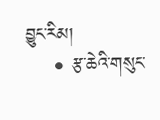བྱུང་རིམ།
    • རྩ་ཆེའི་གསུང་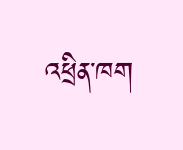འཕྲིན་ཁག